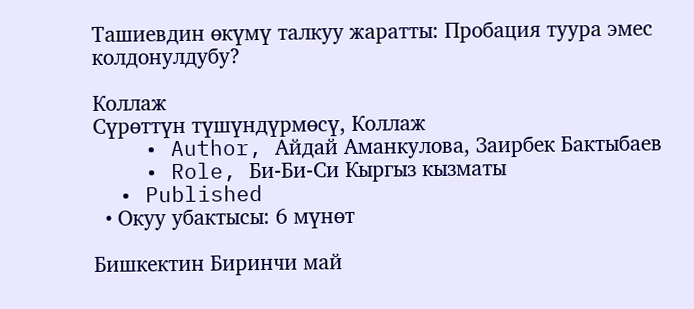Ташиевдин өкүмү талкуу жаратты: Пробация туура эмес колдонулдубу?

Коллаж
Сүрөттүн түшүндүрмөсү, Коллаж
    • Author, Айдай Аманкулова, Заирбек Бактыбаев
    • Role, Би-Би-Си Кыргыз кызматы
  • Published
  • Окуу убактысы: 6 мүнөт

Бишкектин Биринчи май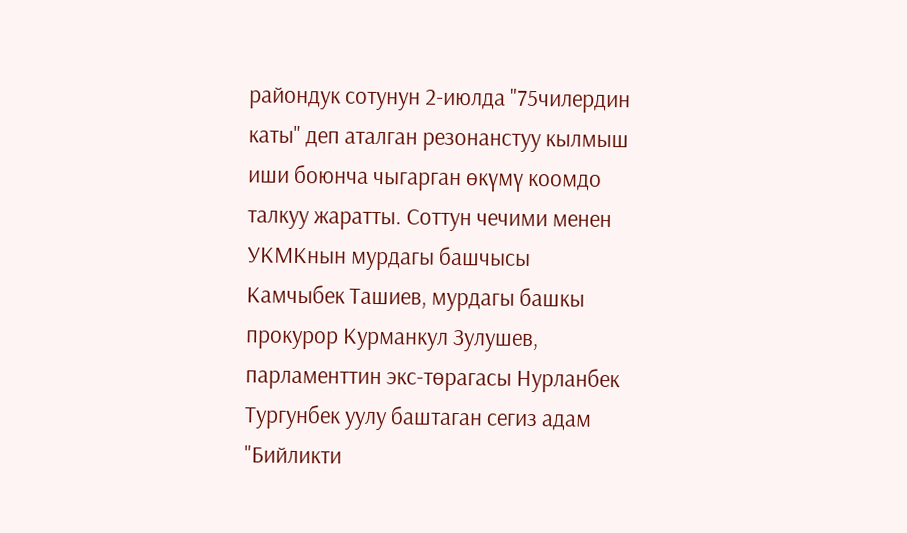райондук сотунун 2-июлда "75чилердин каты" деп аталган резонанстуу кылмыш иши боюнча чыгарган өкүмү коомдо талкуу жаратты. Соттун чечими менен УКМКнын мурдагы башчысы Камчыбек Ташиев, мурдагы башкы прокурор Курманкул Зулушев, парламенттин экс-төрагасы Нурланбек Тургунбек уулу баштаган сегиз адам "Бийликти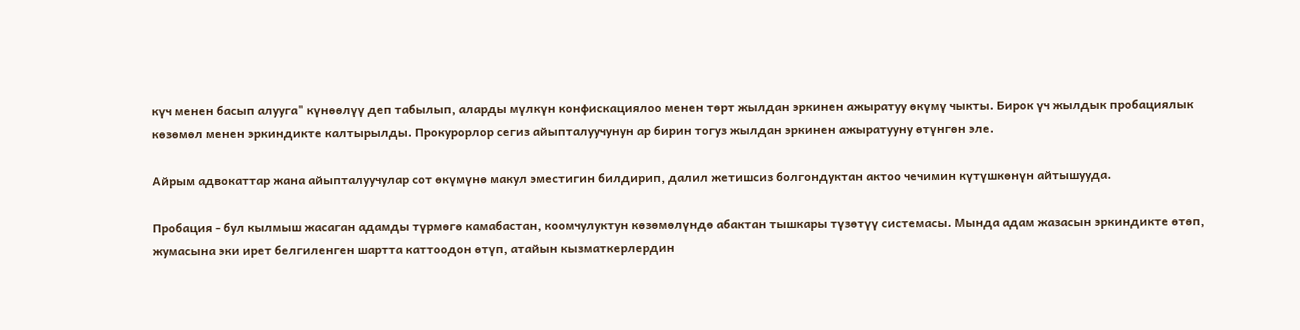күч менен басып алууга" күнөөлүү деп табылып, аларды мүлкүн конфискациялоо менен төрт жылдан эркинен ажыратуу өкүмү чыкты. Бирок үч жылдык пробациялык көзөмөл менен эркиндикте калтырылды. Прокурорлор сегиз айыпталуучунун ар бирин тогуз жылдан эркинен ажыратууну өтүнгөн эле.

Айрым адвокаттар жана айыпталуучулар сот өкүмүнө макул эместигин билдирип, далил жетишсиз болгондуктан актоо чечимин күтүшкөнүн айтышууда.

Пробация - бул кылмыш жасаган адамды түрмөгө камабастан, коомчулуктун көзөмөлүндө абактан тышкары түзөтүү системасы. Мында адам жазасын эркиндикте өтөп, жумасына эки ирет белгиленген шартта каттоодон өтүп, атайын кызматкерлердин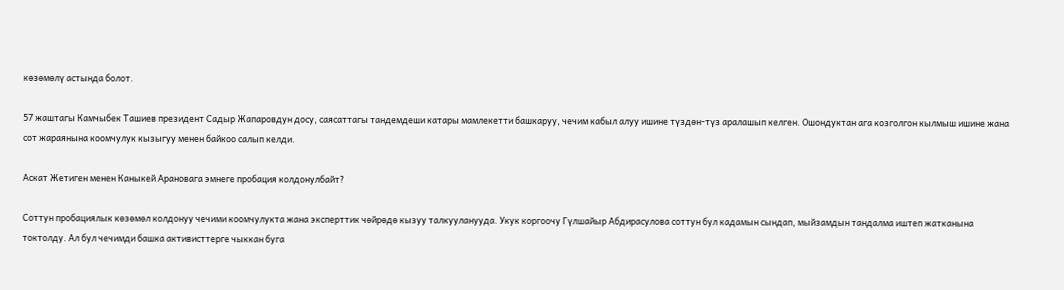көзөмөлү астында болот.

57 жаштагы Камчыбек Ташиев президент Садыр Жапаровдун досу, саясаттагы тандемдеши катары мамлекетти башкаруу, чечим кабыл алуу ишине түздөн-түз аралашып келген. Ошондуктан ага козголгон кылмыш ишине жана сот жараянына коомчулук кызыгуу менен байкоо салып келди.

Аскат Жетиген менен Каныкей Арановага эмнеге пробация колдонулбайт?

Соттун пробациялык көзөмөл колдонуу чечими коомчулукта жана эксперттик чөйрөдө кызуу талкууланууда. Укук коргоочу Гүлшайыр Абдирасулова соттун бул кадамын сындап, мыйзамдын тандалма иштеп жатканына токтолду. Ал бул чечимди башка активисттерге чыккан буга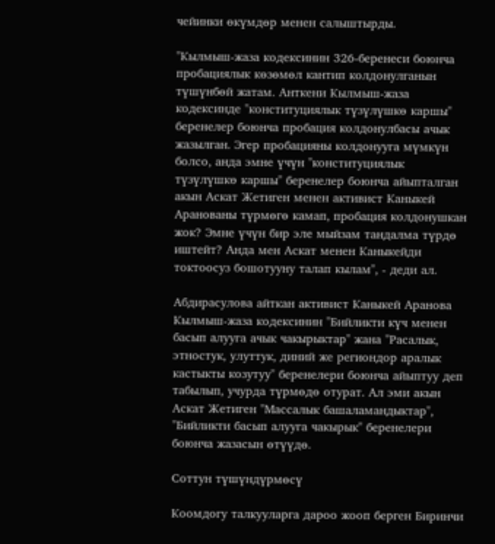чейинки өкүмдөр менен салыштырды.

"Кылмыш-жаза кодексинин 326-беренеси боюнча пробациялык көзөмөл кантип колдонулганын түшүнбөй жатам. Анткени Кылмыш-жаза кодексинде "конституциялык түзүлүшкө каршы" беренелер боюнча пробация колдонулбасы ачык жазылган. Эгер пробацияны колдонууга мүмкүн болсо, анда эмне үчүн "конституциялык түзүлүшкө каршы" беренелер боюнча айыпталган акын Аскат Жетиген менен активист Каныкей Аранованы түрмөгө камап, пробация колдонушкан жок? Эмне үчүн бир эле мыйзам тандалма түрдө иштейт? Анда мен Аскат менен Каныкейди токтоосуз бошотууну талап кылам", - деди ал.

Абдирасулова айткан активист Каныкей Аранова Кылмыш-жаза кодексинин "Бийликти күч менен басып алууга ачык чакырыктар" жана "Расалык, этностук, улуттук, диний же региондор аралык кастыкты козутуу" беренелери боюнча айыптуу деп табылып, учурда түрмөдө отурат. Ал эми акын Аскат Жетиген "Массалык башаламандыктар", "Бийликти басып алууга чакырык" беренелери боюнча жазасын өтүүдө.

Соттун түшүндүрмөсү

Коомдогу талкууларга дароо жооп берген Биринчи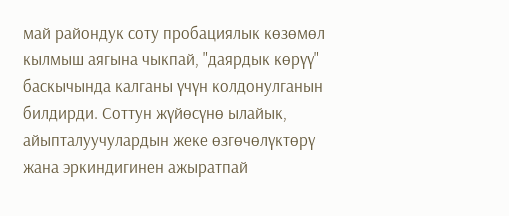май райондук соту пробациялык көзөмөл кылмыш аягына чыкпай, "даярдык көрүү" баскычында калганы үчүн колдонулганын билдирди. Соттун жүйөсүнө ылайык, айыпталуучулардын жеке өзгөчөлүктөрү жана эркиндигинен ажыратпай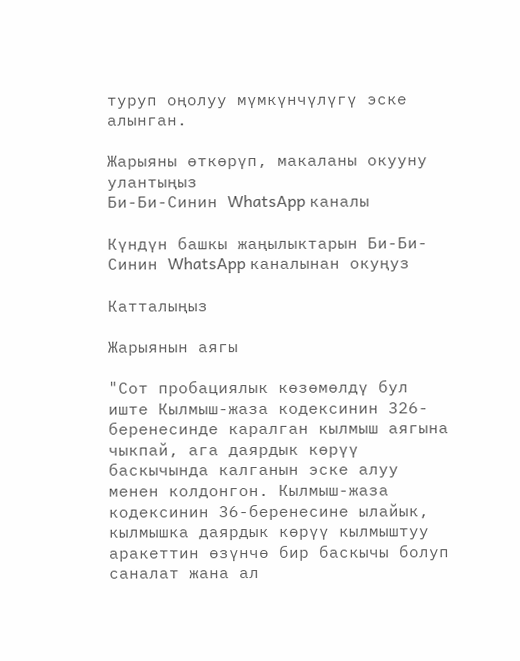туруп оңолуу мүмкүнчүлүгү эске алынган.

Жарыяны өткөрүп, макаланы окууну улантыңыз
Би-Би-Синин WhatsApp каналы

Күндүн башкы жаңылыктарын Би-Би-Синин WhatsApp каналынан окуңуз

Катталыңыз

Жарыянын аягы

"Сот пробациялык көзөмөлдү бул иште Кылмыш-жаза кодексинин 326-беренесинде каралган кылмыш аягына чыкпай, ага даярдык көрүү баскычында калганын эске алуу менен колдонгон. Кылмыш-жаза кодексинин 36-беренесине ылайык, кылмышка даярдык көрүү кылмыштуу аракеттин өзүнчө бир баскычы болуп саналат жана ал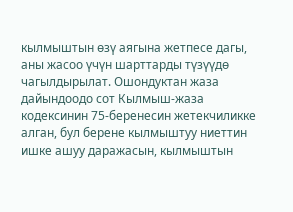кылмыштын өзү аягына жетпесе дагы, аны жасоо үчүн шарттарды түзүүдө чагылдырылат. Ошондуктан жаза дайындоодо сот Кылмыш-жаза кодексинин 75-беренесин жетекчиликке алган, бул берене кылмыштуу ниеттин ишке ашуу даражасын, кылмыштын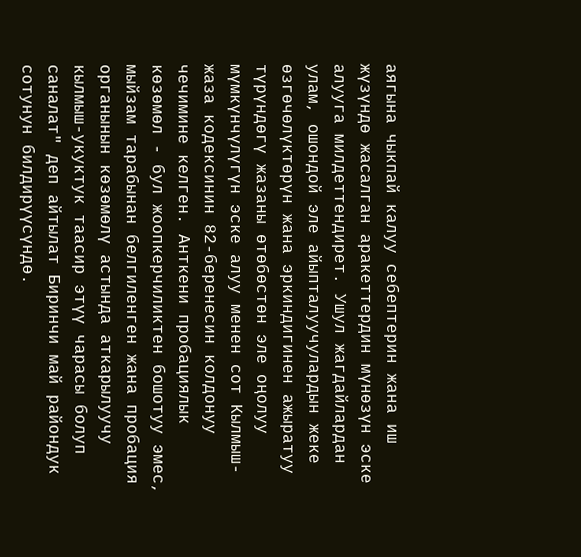аягына чыкпай калуу себептерин жана иш жүзүндө жасалган аракеттердин мүнөзүн эске алууга милдеттендирет. Ушул жагдайлардан улам, ошондой эле айыпталуучулардын жеке өзгөчөлүктөрүн жана эркиндигинен ажыратуу түрүндөгү жазаны өтөбөстөн эле оңолуу мүмкүнчүлүгүн эске алуу менен сот Кылмыш-жаза кодексинин 82-беренесин колдонуу чечимине келген. Анткени пробациялык көзөмөл - бул жоопкерчиликтен бошотуу эмес, мыйзам тарабынан белгиленген жана пробация органынын көзөмөлү астында аткарылуучу кылмыш-укуктук таасир этүү чарасы болуп саналат" деп айтылат Биринчи май райондук сотунун билдирүүсүндө.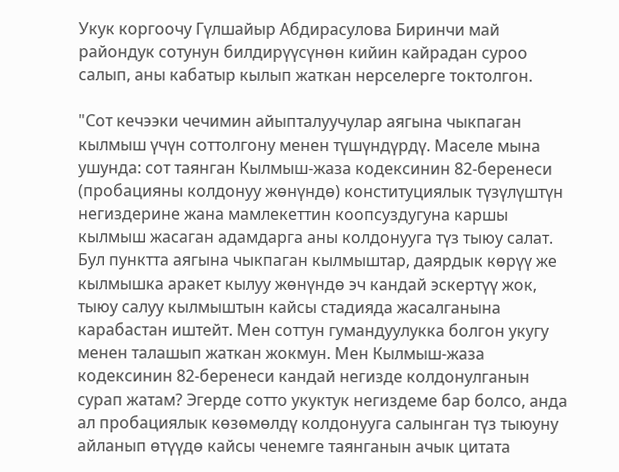Укук коргоочу Гүлшайыр Абдирасулова Биринчи май райондук сотунун билдирүүсүнөн кийин кайрадан суроо салып, аны кабатыр кылып жаткан нерселерге токтолгон.

"Сот кечээки чечимин айыпталуучулар аягына чыкпаган кылмыш үчүн соттолгону менен түшүндүрдү. Маселе мына ушунда: сот таянган Кылмыш-жаза кодексинин 82-беренеси (пробацияны колдонуу жөнүндө) конституциялык түзүлүштүн негиздерине жана мамлекеттин коопсуздугуна каршы кылмыш жасаган адамдарга аны колдонууга түз тыюу салат. Бул пунктта аягына чыкпаган кылмыштар, даярдык көрүү же кылмышка аракет кылуу жөнүндө эч кандай эскертүү жок, тыюу салуу кылмыштын кайсы стадияда жасалганына карабастан иштейт. Мен соттун гумандуулукка болгон укугу менен талашып жаткан жокмун. Мен Кылмыш-жаза кодексинин 82-беренеси кандай негизде колдонулганын сурап жатам? Эгерде сотто укуктук негиздеме бар болсо, анда ал пробациялык көзөмөлдү колдонууга салынган түз тыюуну айланып өтүүдө кайсы ченемге таянганын ачык цитата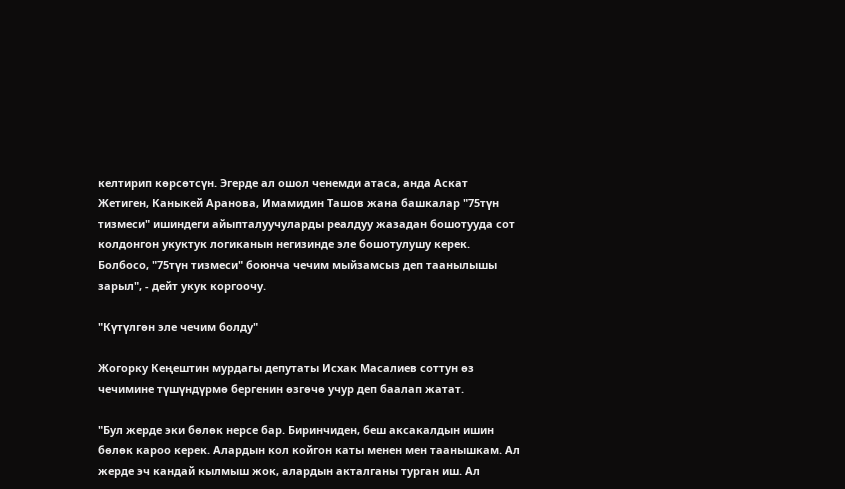келтирип көрсөтсүн. Эгерде ал ошол ченемди атаса, анда Аскат Жетиген, Каныкей Аранова, Имамидин Ташов жана башкалар "75түн тизмеси" ишиндеги айыпталуучуларды реалдуу жазадан бошотууда сот колдонгон укуктук логиканын негизинде эле бошотулушу керек. Болбосо, "75түн тизмеси" боюнча чечим мыйзамсыз деп таанылышы зарыл", - дейт укук коргоочу.

"Күтүлгөн эле чечим болду"

Жогорку Кеңештин мурдагы депутаты Исхак Масалиев соттун өз чечимине түшүндүрмө бергенин өзгөчө учур деп баалап жатат.

"Бул жерде эки бөлөк нерсе бар. Биринчиден, беш аксакалдын ишин бөлөк кароо керек. Алардын кол койгон каты менен мен таанышкам. Ал жерде эч кандай кылмыш жок, алардын акталганы турган иш. Ал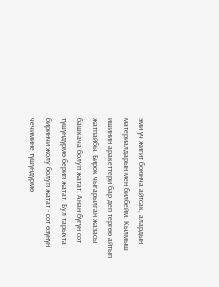эми үч жигит боюнча айтсак, алардын материалдарын мен билбейм. Кылмыш ишинин аракеттери бар деп тергөө айтып жатпайбы. Бирок чыгарылган жазасы башкача болуп жатат. Анан бүгүн сот түшүндүрмө берип жатат. Бул тарыхта биринчи жолу болуп жатат - сот өзүнүн чечимине түшүндүрмө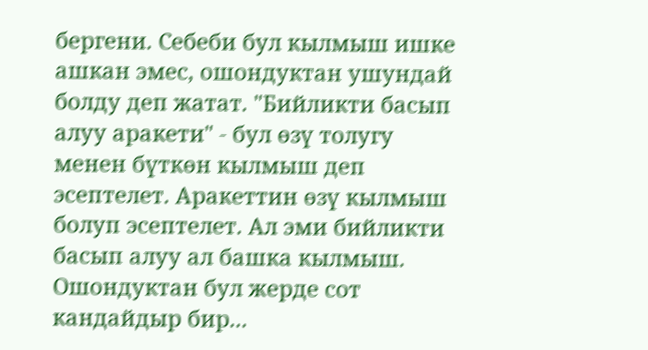бергени. Себеби бул кылмыш ишке ашкан эмес, ошондуктан ушундай болду деп жатат. "Бийликти басып алуу аракети" - бул өзү толугу менен бүткөн кылмыш деп эсептелет. Аракеттин өзү кылмыш болуп эсептелет. Ал эми бийликти басып алуу ал башка кылмыш. Ошондуктан бул жерде сот кандайдыр бир...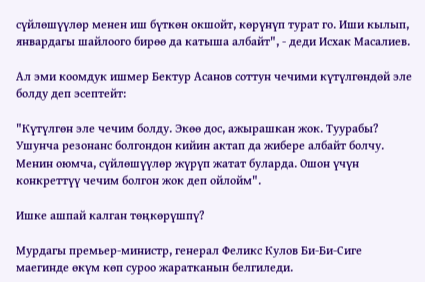сүйлөшүүлөр менен иш бүткөн окшойт, көрүнүп турат го. Иши кылып, январдагы шайлоого бирөө да катыша албайт", - деди Исхак Масалиев.

Ал эми коомдук ишмер Бектур Асанов соттун чечими күтүлгөндөй эле болду деп эсептейт:

"Күтүлгөн эле чечим болду. Экөө дос, ажырашкан жок. Туурабы? Ушунча резонанс болгондон кийин актап да жибере албайт болчу. Менин оюмча, сүйлөшүүлөр жүрүп жатат буларда. Ошон үчүн конкреттүү чечим болгон жок деп ойлойм".

Ишке ашпай калган төңкөрүшпү?

Мурдагы премьер-министр, генерал Феликс Кулов Би-Би-Сиге маегинде өкүм көп суроо жаратканын белгиледи.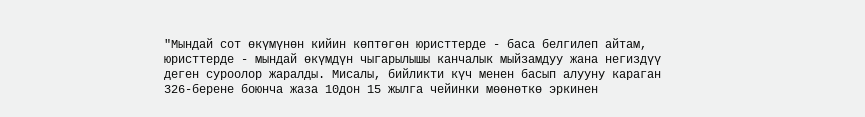"Мындай сот өкүмүнөн кийин көптөгөн юристтерде - баса белгилеп айтам, юристтерде - мындай өкүмдүн чыгарылышы канчалык мыйзамдуу жана негиздүү деген суроолор жаралды. Мисалы, бийликти күч менен басып алууну караган 326-берене боюнча жаза 10дон 15 жылга чейинки мөөнөткө эркинен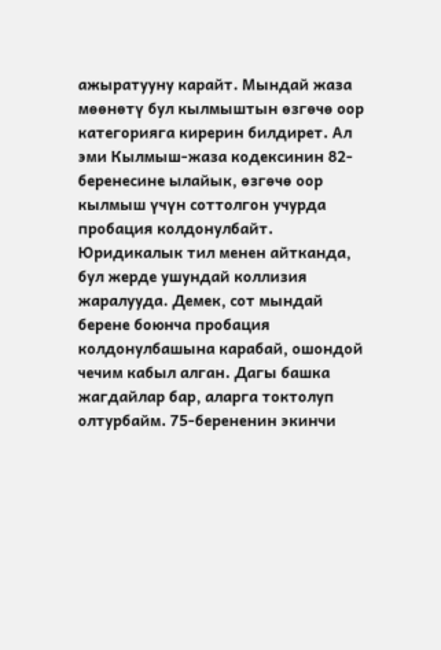ажыратууну карайт. Мындай жаза мөөнөтү бул кылмыштын өзгөчө оор категорияга кирерин билдирет. Ал эми Кылмыш-жаза кодексинин 82-беренесине ылайык, өзгөчө оор кылмыш үчүн соттолгон учурда пробация колдонулбайт. Юридикалык тил менен айтканда, бул жерде ушундай коллизия жаралууда. Демек, сот мындай берене боюнча пробация колдонулбашына карабай, ошондой чечим кабыл алган. Дагы башка жагдайлар бар, аларга токтолуп олтурбайм. 75-берененин экинчи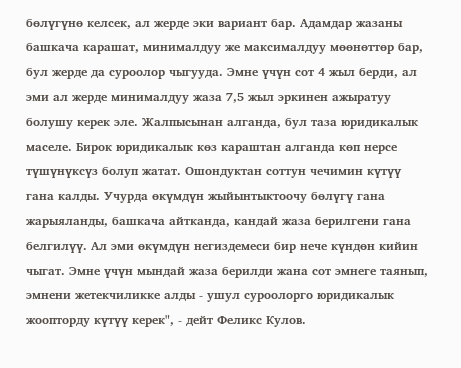бөлүгүнө келсек, ал жерде эки вариант бар. Адамдар жазаны башкача карашат, минималдуу же максималдуу мөөнөттөр бар, бул жерде да суроолор чыгууда. Эмне үчүн сот 4 жыл берди, ал эми ал жерде минималдуу жаза 7,5 жыл эркинен ажыратуу болушу керек эле. Жалпысынан алганда, бул таза юридикалык маселе. Бирок юридикалык көз караштан алганда көп нерсе түшүнүксүз болуп жатат. Ошондуктан соттун чечимин күтүү гана калды. Учурда өкүмдүн жыйынтыктоочу бөлүгү гана жарыяланды, башкача айтканда, кандай жаза берилгени гана белгилүү. Ал эми өкүмдүн негиздемеси бир нече күндөн кийин чыгат. Эмне үчүн мындай жаза берилди жана сот эмнеге таянып, эмнени жетекчиликке алды - ушул суроолорго юридикалык жоопторду күтүү керек", - дейт Феликс Кулов.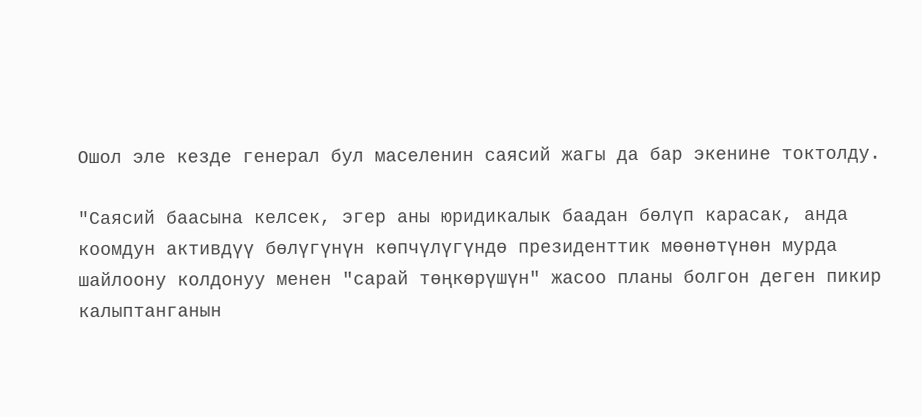Ошол эле кезде генерал бул маселенин саясий жагы да бар экенине токтолду.

"Саясий баасына келсек, эгер аны юридикалык баадан бөлүп карасак, анда коомдун активдүү бөлүгүнүн көпчүлүгүндө президенттик мөөнөтүнөн мурда шайлоону колдонуу менен "сарай төңкөрүшүн" жасоо планы болгон деген пикир калыптанганын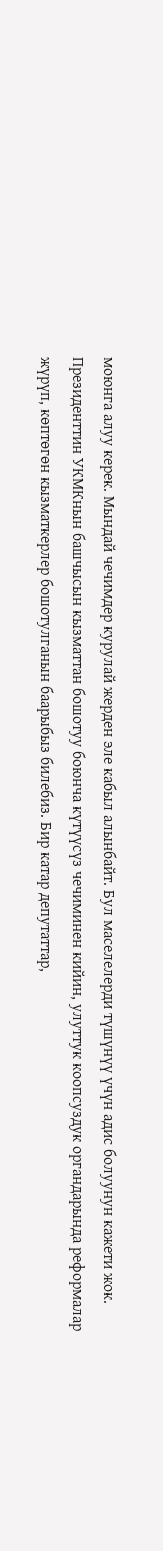моюнга алуу керек. Мындай чечимдер курулай жерден эле кабыл алынбайт. Бул маселелерди түшүнүү үчүн адис болуунун кажети жок. Президенттин УКМКнын башчысын кызматтан бошотуу боюнча күтүүсүз чечиминен кийин, улуттук коопсуздук органдарында реформалар жүрүп, көптөгөн кызматкерлер бошотулганын баарыбыз билебиз. Бир катар депутаттар,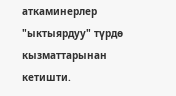аткаминерлер "ыктыярдуу" түрдө кызматтарынан кетишти.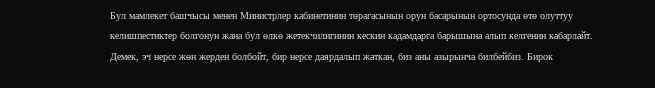Бул мамлекет башчысы менен Министрлер кабинетинин төрагасынын орун басарынын ортосунда өтө олуттуу келишпестиктер болгонун жана бул өлкө жетекчилигинин кескин кадамдарга барышына алып келгенин кабарлайт. Демек, эч нерсе жөн жерден болбойт, бир нерсе даярдалып жаткан, биз аны азырынча билбейбиз. Бирок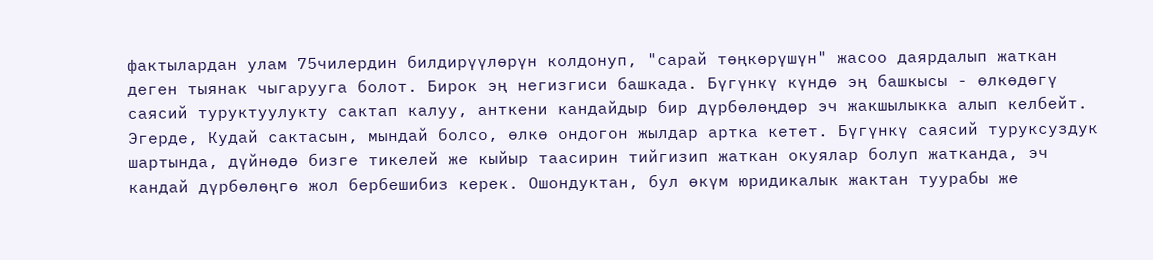фактылардан улам 75чилердин билдирүүлөрүн колдонуп, "сарай төңкөрүшүн" жасоо даярдалып жаткан деген тыянак чыгарууга болот. Бирок эң негизгиси башкада. Бүгүнкү күндө эң башкысы - өлкөдөгү саясий туруктуулукту сактап калуу, анткени кандайдыр бир дүрбөлөңдөр эч жакшылыкка алып келбейт. Эгерде, Кудай сактасын, мындай болсо, өлкө ондогон жылдар артка кетет. Бүгүнкү саясий туруксуздук шартында, дүйнөдө бизге тикелей же кыйыр таасирин тийгизип жаткан окуялар болуп жатканда, эч кандай дүрбөлөңгө жол бербешибиз керек. Ошондуктан, бул өкүм юридикалык жактан туурабы же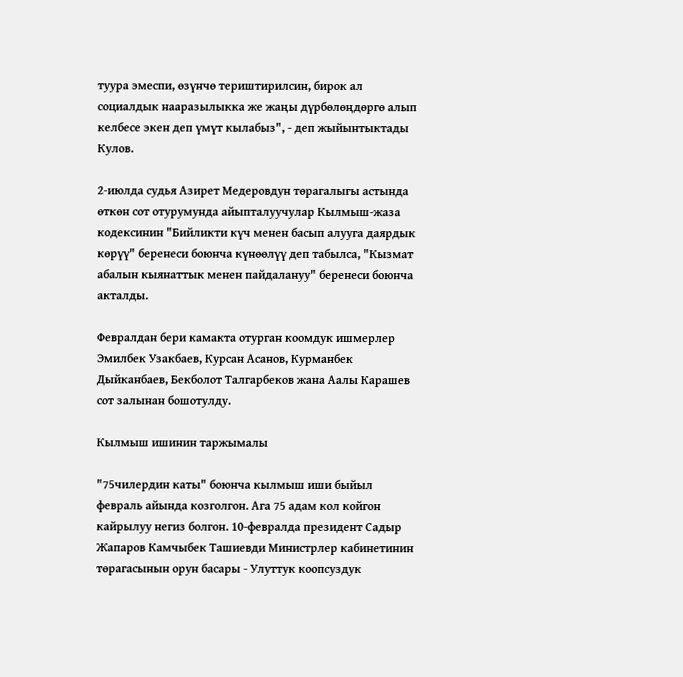туура эмеспи, өзүнчө териштирилсин, бирок ал социалдык нааразылыкка же жаңы дүрбөлөңдөргө алып келбесе экен деп үмүт кылабыз", - деп жыйынтыктады Кулов.

2-июлда судья Азирет Медеровдун төрагалыгы астында өткөн сот отурумунда айыпталуучулар Кылмыш-жаза кодексинин "Бийликти күч менен басып алууга даярдык көрүү" беренеси боюнча күнөөлүү деп табылса, "Кызмат абалын кыянаттык менен пайдалануу" беренеси боюнча акталды.

Февралдан бери камакта отурган коомдук ишмерлер Эмилбек Узакбаев, Курсан Асанов, Курманбек Дыйканбаев, Бекболот Талгарбеков жана Аалы Карашев сот залынан бошотулду.

Кылмыш ишинин таржымалы

"75чилердин каты" боюнча кылмыш иши быйыл февраль айында козголгон. Ага 75 адам кол койгон кайрылуу негиз болгон. 10-февралда президент Садыр Жапаров Камчыбек Ташиевди Министрлер кабинетинин төрагасынын орун басары - Улуттук коопсуздук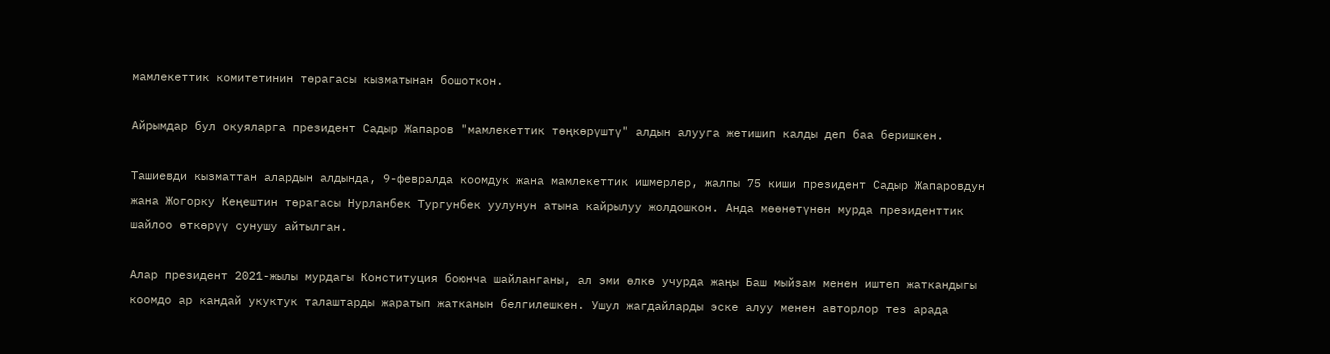мамлекеттик комитетинин төрагасы кызматынан бошоткон.

Айрымдар бул окуяларга президент Садыр Жапаров "мамлекеттик төңкөрүштү" алдын алууга жетишип калды деп баа беришкен.

Ташиевди кызматтан алардын алдында, 9-февралда коомдук жана мамлекеттик ишмерлер, жалпы 75 киши президент Садыр Жапаровдун жана Жогорку Кеңештин төрагасы Нурланбек Тургунбек уулунун атына кайрылуу жолдошкон. Анда мөөнөтүнөн мурда президенттик шайлоо өткөрүү сунушу айтылган.

Алар президент 2021-жылы мурдагы Конституция боюнча шайланганы, ал эми өлкө учурда жаңы Баш мыйзам менен иштеп жаткандыгы коомдо ар кандай укуктук талаштарды жаратып жатканын белгилешкен. Ушул жагдайларды эске алуу менен авторлор тез арада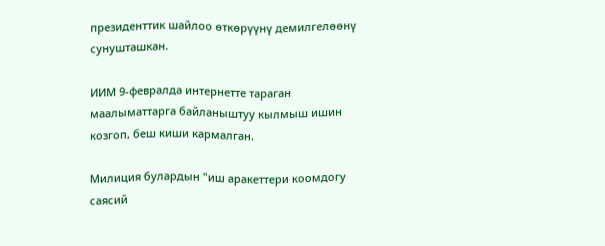президенттик шайлоо өткөрүүнү демилгелөөнү сунушташкан.

ИИМ 9-февралда интернетте тараган маалыматтарга байланыштуу кылмыш ишин козгоп, беш киши кармалган.

Милиция булардын "иш аракеттери коомдогу саясий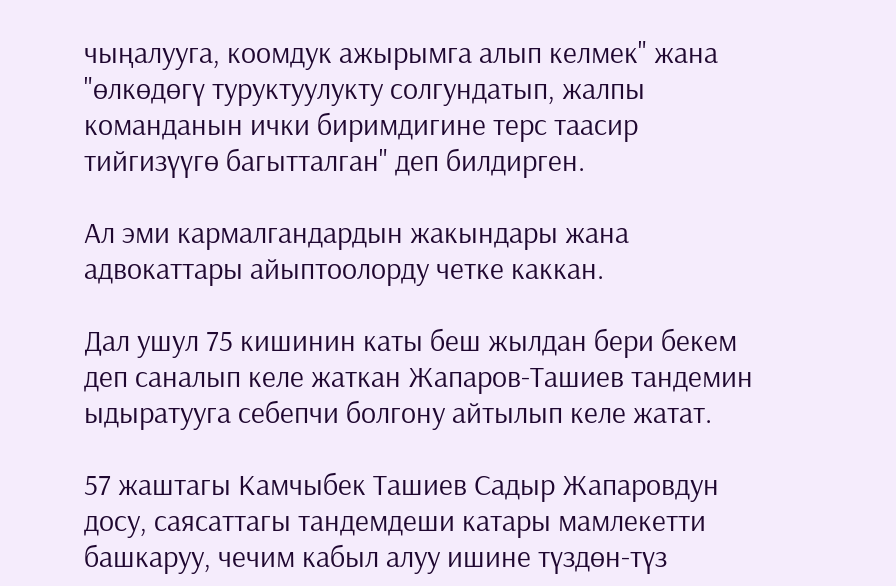чыңалууга, коомдук ажырымга алып келмек" жана "өлкөдөгү туруктуулукту солгундатып, жалпы команданын ички биримдигине терс таасир тийгизүүгө багытталган" деп билдирген.

Ал эми кармалгандардын жакындары жана адвокаттары айыптоолорду четке каккан.

Дал ушул 75 кишинин каты беш жылдан бери бекем деп саналып келе жаткан Жапаров-Ташиев тандемин ыдыратууга себепчи болгону айтылып келе жатат.

57 жаштагы Камчыбек Ташиев Садыр Жапаровдун досу, саясаттагы тандемдеши катары мамлекетти башкаруу, чечим кабыл алуу ишине түздөн-түз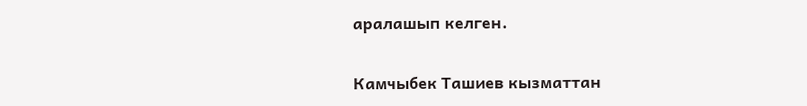аралашып келген.

Камчыбек Ташиев кызматтан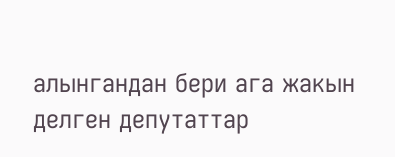алынгандан бери ага жакын делген депутаттар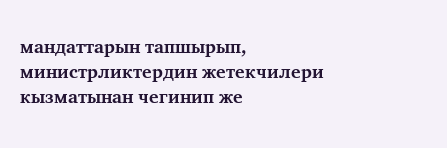мандаттарын тапшырып, министрликтердин жетекчилери кызматынан чегинип же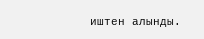иштен алынды.